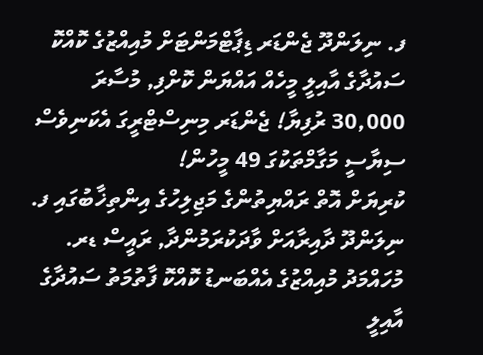ފ. ނިލަންދޫ ޖެންޑަރ ޑިޕާޓްމަންޓަށް މުއިއްޒުގެ ކޮއްކޮ ސައުދާގެ އާއިލީ މީހެއް އައްޔަން ކޮށްފި, މުސާރަ 30,000 ރުފިޔާ! ޖެންޑަރ މިނިސްޓްރީގަ އެކަނިވެސް ސިޔާސީ މަގާމްތަކުގަ 49 މީހުން!
ކުރިޔަށް އޮތް ރައްޔިތުންގެ މަޖިލިހުގެ އިންތިޚާބުގައި ފ. ނިލަންދޫ ދާއިރާއަށް ވާދަކުރަމުންދާ, ރައީސް ޑރ. މުހައްމަދު މުއިއްޒުގެ އެއްބަނޑު ކޮއްކޮ ފާތުމަތު ސައުދާގެ އާއިލީ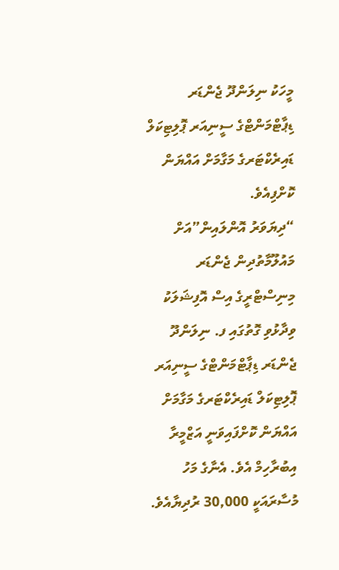މީހަކު ނިލަންދޫ ޖެންޑަރ ޑިޕާޓްމަންޓްގެ ސީނިއަރ ޕޮލިޓިކަލް ޑައިރެކްޓަރގެ މަގާމަށް އައްޔަން ކޮށްފިއެވެ.
“ދިޔަވަރު އޮންލައިން”އަށް މައުލޫމާތުދިން ޖެންޑަރ މިނިސްޓްރީގެ އިސް އޮފިޝަލަކު ވިދާޅުވި ގޮތުގައި ފ. ނިލަންދޫ ޖެންޑަރ ޑިޕާޓްމަންޓްގެ ސީނިއަރ ޕޮލިޓިކަލް ޑައިރެކްޓަރގެ މަގާމަށް އައްޔަން ކޮށްފައިވަނީ އަޒްމީރާ އިބުރާހިމް އެވެ. އެނާގެ މަހު މުސާރައަކީ 30,000 ރުދިޔާއެވެ.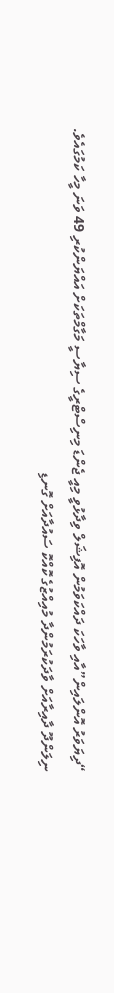“ދިޔަވަރު އޮންލައިން”އާއި ވާހަކަ ދައްކަވަމުން އޮފިޝަލް ވިދާޅުވީ މިއީ ޖެންޑަ މިނިސްޓްރީގެ ސިޔާސީ މަގާމްތަކަށް އައްޔަންކުރި 49 ވަނަ މީހާ ކަމުގައެވެ.
ނިލަންދޫ ދާއިރާއަށް ވާދަކުރަމުންދާ މުއިއްޒުގެ ކޮއްކޮ ސައުދާއަށް ގޮނޑި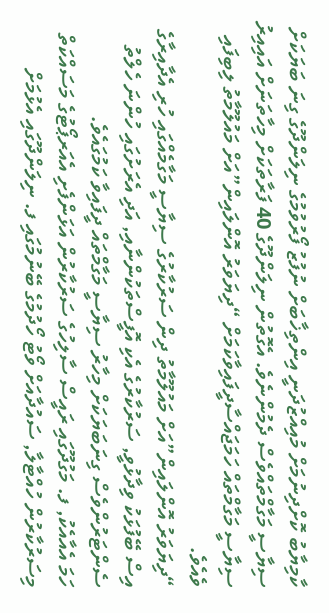ކާމިޔާބު ކޮށްދިނުމަށް މުއިއްޒުދަނީ އިންތިޚާބަށް ނުފުޒު ފޯރުވުމުގެ ނިލަންދޫގެ ގިނަ ބަޔަކަށް ސިޔާސީ މަގާމްތައްވެސް ދެމުންނެވެ. އެގޮތުން ނިލަންދޫގެ 40 ފަރާތަކަށް މިހާތަނަށް އައިއިރު ސިޔާސީ މަގާމްތައް ހަމަޖައްސާދީފައިވާކަމަށް “ދިޔަވަރު އޮންލައިން”އަށް މައުލޫމާތު ލިބިފައި ވެއެވެ.
“ދިޔަވަރު އޮންލައިން”އަށް މައުލޫމާތު ދިން ސަރުކާރުގެ ސިޔާސީ މަގާމެއްގައި ހުރި އެދާއިރާގެ އިސް ބޭފުޅަކު ވިދާޅުވީ, ސަރުކާރުގެ އެކި އޮފީސްތަކުންނާއި, އަދި އެރަށުގައި ހުންނަ ހެލްތު ސެންޓަރުންވެސް ގިނަބަޔަކަށް މިހާރު ސިޔާސީ މަގާމްތައް ދީފައިވާ ކަމުގައެވެ.
ހަމަ އެއާއެކު, ފ. މަގުދޫގައި ރައީސް ސާލިހުގެ ސަރުކާރުން އަޅަންފެށި އެއަރޕޯޓުގެ މަސައްކަތް މިސަރުކާރުން ހުއްޓާލާ, ސައުދާއަށް ވޯޓު ހޯދުމުގެ ބޭނުމުގައި ފ. ނިލަންދޫގައި އެޅުމަށް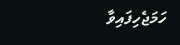ހަމަޖެހިފައިވާ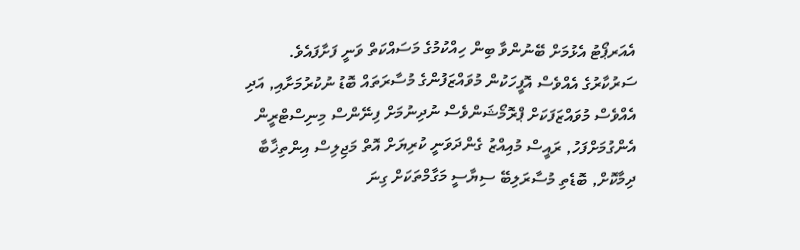އެއަރޕޯޓު އެޅުމަށް ބޭނުންވާ ބިން ހިއްކުމުގެ މަސައްކަތް ވަނީ ފަށާފައެވެ.
ސަރުކާރުގެ އެއްވެސް އޮފީހަކުން މުވައްޒަފުންގެ މުސާރަތައް ބޮޑު ނުކުރުމަށާއި, އަދި އެއްވެސް މުވައްޒަފަކަށް ޕްރޮމޯޝަންވެސް ނުދިނުމަށް ފިނޭންސް މިނިސްޓްރީން އެންގުމަށްފަހު, ރައީސް މުއިއްޒު ގެންދަވަނީ ކުރިޔަށް އޮތް މަޖިލިސް އިންތިޚާބާ ދިމާކޮށް, ބޮޑެތި މުސާރަލިބޭ ސިޔާސީ މަގާމްތަކަށް ގިނަ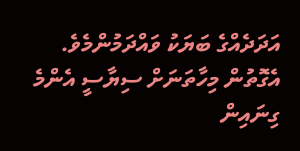އަދަދެއްގެ ބަޔަކު ވައްދަމުންމެވެ.
އެގޮތުން މިހާތަނަށް ސިޔާސީ އެންމެ ގިނައިން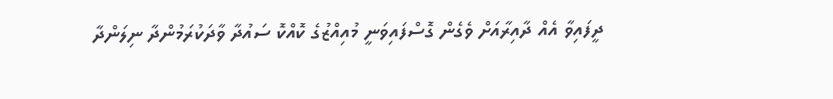ދީފައިވާ އެއް ދާއިރާއަށް ވެގެން ގޮސްފައިވަނީ މުއިއްޒުގެ ކޮއްކޮ ސައުދާ ވާދަކުރަމުންދާ ނިލަންދާ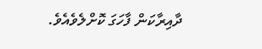ދާއިރާކަން ފާހަގަ ކޮށްލެވެއެވެ.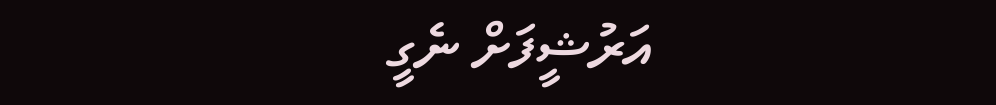އަރުޝީފަށް ނެގީ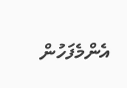އެންމެފަހުން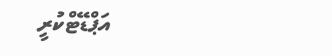އަޕްޑޭޓްކުރީ